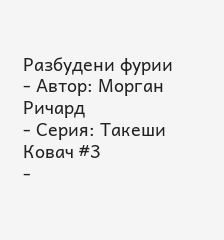Разбудени фурии
- Автор: Морган Ричард
- Серия: Такеши Ковач #3
-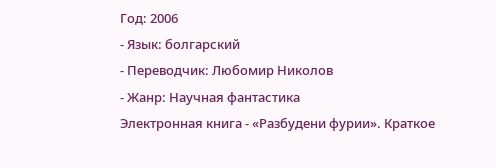Год: 2006
- Язык: болгарский
- Переводчик: Любомир Николов
- Жанр: Научная фантастика
Электронная книга - «Разбудени фурии». Краткое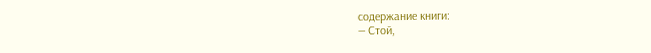содержание книги:
— Стой,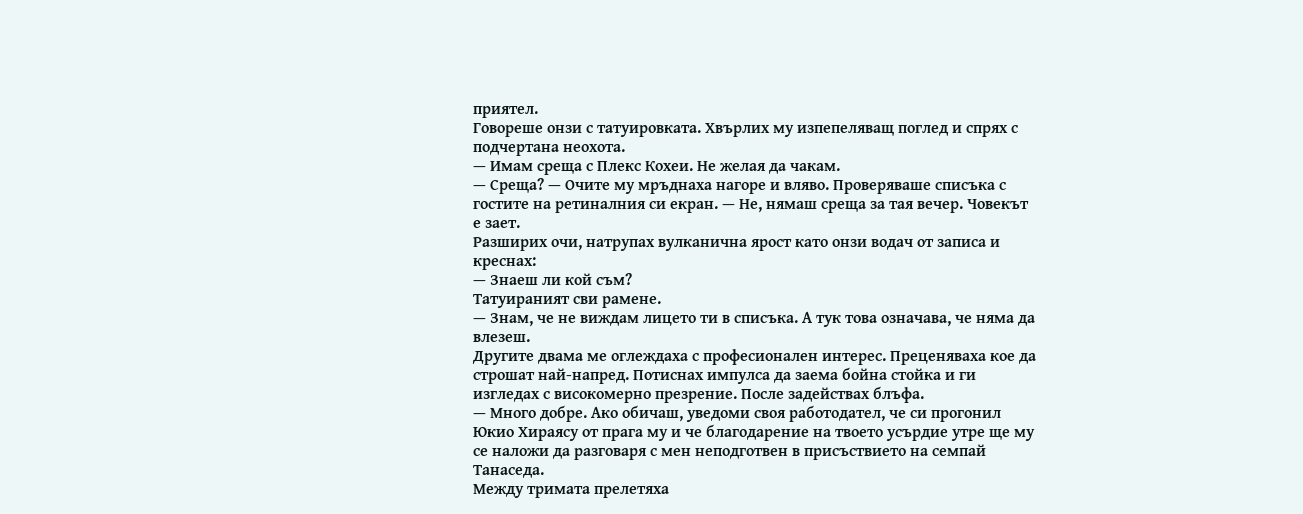приятел.
Говореше онзи с татуировката. Хвърлих му изпепеляващ поглед и спрях с подчертана неохота.
— Имам среща с Плекс Кохеи. Не желая да чакам.
— Среща? — Очите му мръднаха нагоре и вляво. Проверяваше списъка с гостите на ретиналния си екран. — Не, нямаш среща за тая вечер. Човекът е зает.
Разширих очи, натрупах вулканична ярост като онзи водач от записа и креснах:
— Знаеш ли кой съм?
Татуираният сви рамене.
— Знам, че не виждам лицето ти в списъка. А тук това означава, че няма да влезеш.
Другите двама ме оглеждаха с професионален интерес. Преценяваха кое да строшат най-напред. Потиснах импулса да заема бойна стойка и ги изгледах с високомерно презрение. После задействах блъфа.
— Много добре. Ако обичаш, уведоми своя работодател, че си прогонил Юкио Хираясу от прага му и че благодарение на твоето усърдие утре ще му се наложи да разговаря с мен неподготвен в присъствието на семпай Танаседа.
Между тримата прелетяха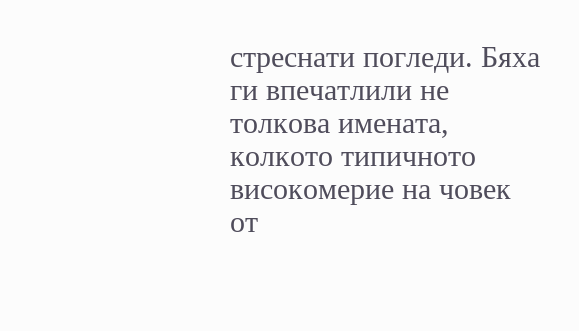стреснати погледи. Бяха ги впечатлили не толкова имената, колкото типичното високомерие на човек от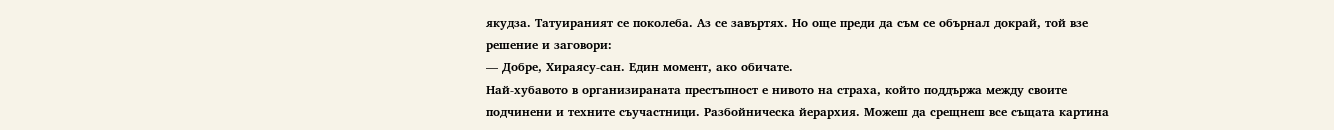якудза. Татуираният се поколеба. Аз се завъртях. Но още преди да съм се обърнал докрай, той взе решение и заговори:
— Добре, Хираясу-сан. Един момент, ако обичате.
Най-хубавото в организираната престъпност е нивото на страха, който поддържа между своите подчинени и техните съучастници. Разбойническа йерархия. Можеш да срещнеш все същата картина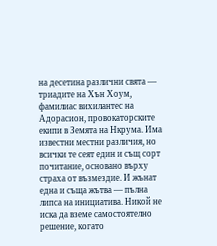на десетина различни свята — триадите на Хън Хоум, фамилиас вихилантес на Адорасион, провокаторските екипи в Земята на Нкрума. Има известни местни различия, но всички те сеят един и същ сорт почитание, основано върху страха от възмездие. И жънат една и съща жътва — пълна липса на инициатива. Никой не иска да вземе самостоятелно решение, когато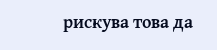рискува това да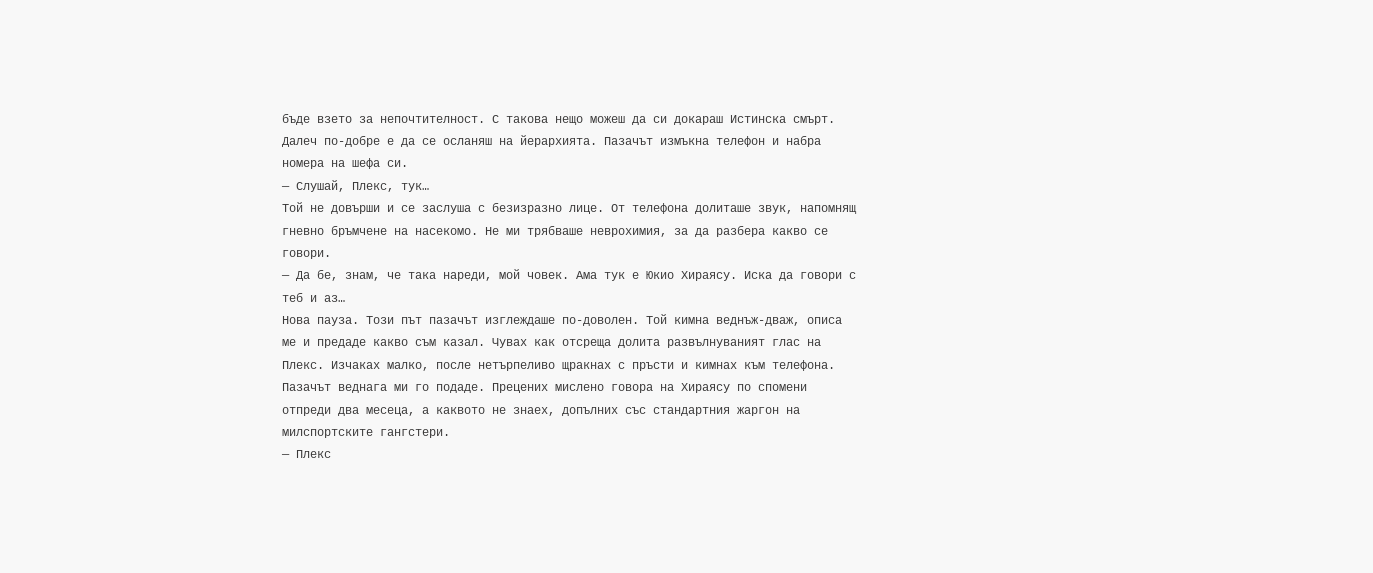бъде взето за непочтителност. С такова нещо можеш да си докараш Истинска смърт.
Далеч по-добре е да се осланяш на йерархията. Пазачът измъкна телефон и набра номера на шефа си.
— Слушай, Плекс, тук…
Той не довърши и се заслуша с безизразно лице. От телефона долиташе звук, напомнящ гневно бръмчене на насекомо. Не ми трябваше неврохимия, за да разбера какво се говори.
— Да бе, знам, че така нареди, мой човек. Ама тук е Юкио Хираясу. Иска да говори с теб и аз…
Нова пауза. Този път пазачът изглеждаше по-доволен. Той кимна веднъж-дваж, описа ме и предаде какво съм казал. Чувах как отсреща долита развълнуваният глас на Плекс. Изчаках малко, после нетърпеливо щракнах с пръсти и кимнах към телефона. Пазачът веднага ми го подаде. Прецених мислено говора на Хираясу по спомени отпреди два месеца, а каквото не знаех, допълних със стандартния жаргон на милспортските гангстери.
— Плекс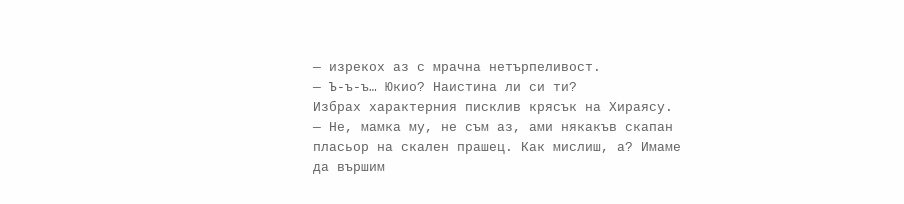— изрекох аз с мрачна нетърпеливост.
— Ъ-ъ-ъ… Юкио? Наистина ли си ти?
Избрах характерния писклив крясък на Хираясу.
— Не, мамка му, не съм аз, ами някакъв скапан пласьор на скален прашец. Как мислиш, а? Имаме да вършим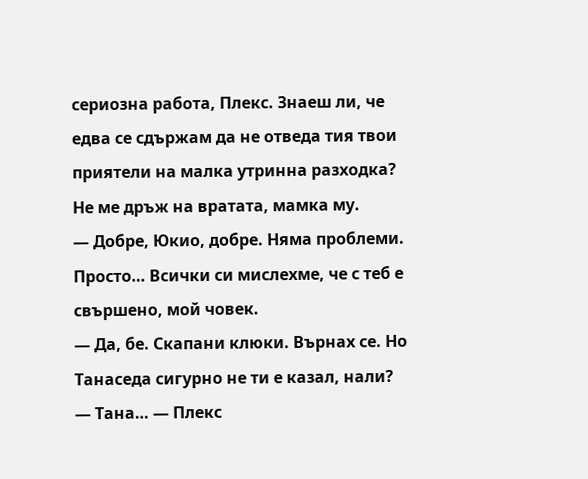сериозна работа, Плекс. Знаеш ли, че едва се сдържам да не отведа тия твои приятели на малка утринна разходка? Не ме дръж на вратата, мамка му.
— Добре, Юкио, добре. Няма проблеми. Просто… Всички си мислехме, че с теб е свършено, мой човек.
— Да, бе. Скапани клюки. Върнах се. Но Танаседа сигурно не ти е казал, нали?
— Тана… — Плекс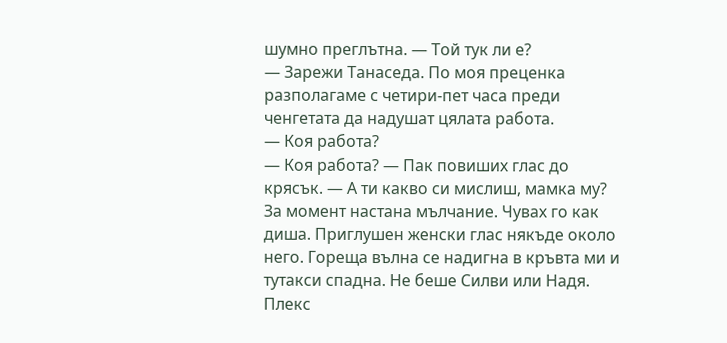шумно преглътна. — Той тук ли е?
— Зарежи Танаседа. По моя преценка разполагаме с четири-пет часа преди ченгетата да надушат цялата работа.
— Коя работа?
— Коя работа? — Пак повиших глас до крясък. — А ти какво си мислиш, мамка му?
За момент настана мълчание. Чувах го как диша. Приглушен женски глас някъде около него. Гореща вълна се надигна в кръвта ми и тутакси спадна. Не беше Силви или Надя. Плекс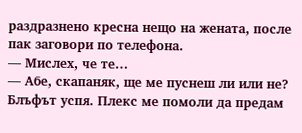раздразнено кресна нещо на жената, после пак заговори по телефона.
— Мислех, че те…
— Абе, скапаняк, ще ме пуснеш ли или не?
Блъфът успя. Плекс ме помоли да предам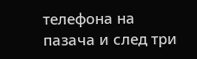телефона на пазача и след три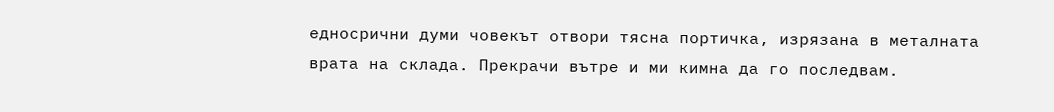едносрични думи човекът отвори тясна портичка, изрязана в металната врата на склада. Прекрачи вътре и ми кимна да го последвам.